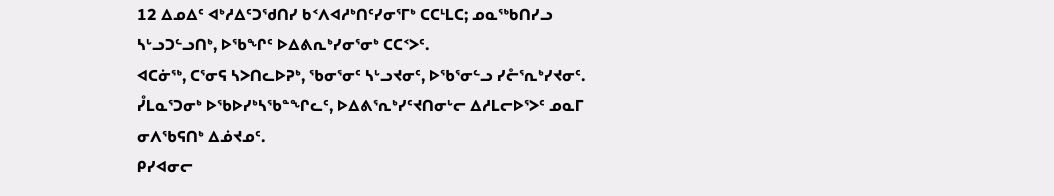12 ᐃᓄᐃᑦ ᐊᒃᓱᐃᑦᑐᖁᑎᓯ ᑲᑉᐱᐊᓱᒃᑎᑦᓯᓂᕐᒥᒃ ᑕᑕᒻᒪᑕ; ᓄᓇᖅᑲᑎᓯᓗ ᓴᒡᓗᑐᓪᓗᑎᒃ, ᐅᖃᖏᑦ ᐅᐃᕕᕆᒃᓯᓂᕐᓂᒃ ᑕᑕᑉᐳᑦ.
ᐊᑕᓃᖅ, ᑕᕐᓂᕋ ᓴᐳᑎᓚᐅᕈᒃ, ᖃᓂᕐᓂᑦ ᓴᒡᓗᔪᓂᑦ, ᐅᖃᕐᓂᓪᓗ ᓯᓔᕐᕆᒃᓯᔪᓂᑦ.
ᓮᒪᓇᕐᑐᓂᒃ ᐅᖃᐅᓯᒃᓴᖃᓐᖏᓚᑦ, ᐅᐃᕕᕐᕆᒃᓯᑦᔪᑎᓂᒡᓕ ᐃᓱᒪᓕᐅᕐᐳᑦ ᓄᓇᒥ ᓂᐱᖃᕋᑎᒃ ᐃᓅᔪᓄᑦ.
ᑭᓯᐊᓂᓕ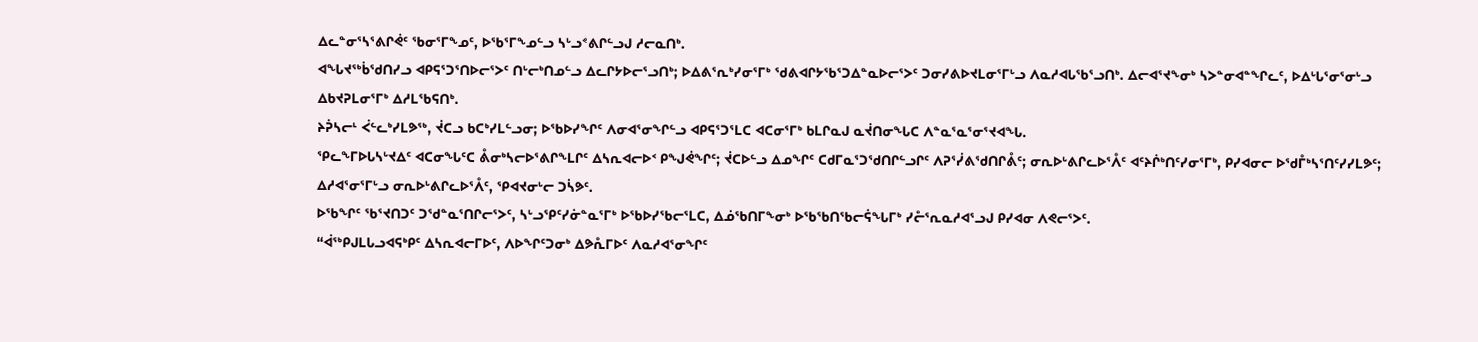ᐃᓚᓐᓂᕐᓴᕐᕕᒋᕚᑦ ᖃᓂᕐᒥᖕᓄᑦ, ᐅᖃᕐᒥᖕᓄᓪᓗ ᓴᒡᓗᕝᕕᒋᓪᓗᒍ ᓱᓕᓇᑎᒃ.
ᐊᖓᔪᖅᑳᖁᑎᓯᓗ ᐊᑭᕋᕐᑐᕐᑎᐅᓕᕐᐳᑦ ᑎᒡᓕᒃᑎᓄᓪᓗ ᐃᓚᒋᔭᐅᓕᕐᓗᑎᒃ; ᐅᐃᕕᕐᕆᒃᓯᓂᕐᒥᒃ ᖁᕕᐊᒋᔭᖃᕐᑐᐃᓐᓇᐅᓕᕐᐳᑦ ᑐᓂᓯᕕᐅᔪᒪᓂᕐᒥᒡᓗ ᐱᓇᓱᐊᒐᖃᕐᓗᑎᒃ. ᐃᓕᐊᕐᔪᖕᓂᒃ ᓴᐳᓐᓂᐊᓐᖏᓚᑦ, ᐅᐃᒡᒐᕐᓂᕐᓂᒡᓗ ᐃᑲᔪᕈᒪᓂᕐᒥᒃ ᐃᓱᒪᖃᕋᑎᒃ.
ᔨᕉᓴᓕᒻ ᐹᓪᓚᒃᓯᒪᕗᖅ, ᔫᑕᓗ ᑲᑕᒃᓯᒪᓪᓗᓂ; ᐅᖃᐅᓯᖏᑦ ᐱᓂᐊᕐᓂᖏᓪᓗ ᐊᑭᕋᕐᑐᕐᒪᑕ ᐊᑕᓂᕐᒥᒃ ᑲᒪᒋᓇᒍ ᓇᔫᑎᓂᖓᑕ ᐱᓐᓇᕐᓇᕐᓂᕐᔪᐊᖓ.
ᕿᓚᖕᒥᐅᒐᓴᒡᔪᐃᑦ ᐊᑕᓂᖓᑦᑕ ᕔᓂᒃᓴᓕᐅᕐᕕᒋᖕᒪᒋᑦ ᐃᓴᕆᐊᓕᐅᑉ ᑭᖑᕚᖏᑦ; ᔫᑕᐅᓪᓗ ᐃᓄᖏᑦ ᑕᑯᒥᓇᕐᑐᖁᑎᒋᓪᓗᒋᑦ ᐱᕈᕐᓰᕕᖁᑎᒋᕔᑦ; ᓂᕆᐅᒡᕕᒋᓚᐅᕐᐰᑦ ᐊᑦᔨᒌᒃᑎᑦᓯᓂᕐᒥᒃ, ᑭᓯᐊᓂᓕ ᐅᖁᒤᒃᓴᕐᑎᑦᓯᓯᒪᕗᑦ; ᐃᓱᐊᕐᓂᕐᒥᒡᓗ ᓂᕆᐅᒡᕕᒋᓚᐅᕐᐰᑦ, ᕿᐊᔪᓂᒡᓕ ᑐᓵᕗᑦ.
ᐅᖃᖏᑦ ᖃᕐᔪᑎᑐᑦ ᑐᖁᓐᓇᕐᑎᒋᓕᕐᐳᑦ, ᓴᒡᓗᕿᑦᓯᓃᓐᓇᕐᒥᒃ ᐅᖃᐅᓯᖃᓕᕐᒪᑕ, ᐃᓅᖃᑎᒥᖕᓂᒃ ᐅᖃᖃᑎᖃᓕᕌᖓᒥᒃ ᓯᓔᕐᕆᓇᓱᐊᕐᓗᒍ ᑭᓯᐊᓂ ᐱᕙᓕᕐᐳᑦ.
“ᐋᖅᑭᒍᒪᒐᓗᐊᕋᒃᑭᑦ ᐃᓴᕆᐊᓕᒥᐅᑦ, ᐱᐅᖏᑦᑐᓂᒃ ᐃᕗᕅᒥᐅᑦ ᐱᓇᓱᐊᕐᓂᖏᑦ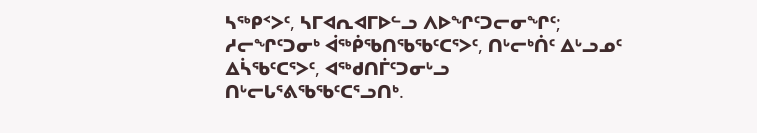ᓴᖅᑭᑉᐳᑦ, ᓴᒥᐊᕆᐊᒥᐅᓪᓗ ᐱᐅᖏᑦᑐᓕᓂᖏᑦ; ᓱᓕᖏᑦᑐᓂᒃ ᐋᖅᑮᖃᑎᖃᖃᑦᑕᕐᐳᑦ, ᑎᒡᓕᒃᑏᑦ ᐃᒡᓗᓄᑦ ᐃᓵᖃᑦᑕᕐᐳᑦ, ᐊᖅᑯᑎᒦᑦᑐᓂᒡᓗ ᑎᒡᓕᒐᕐᕕᖃᖃᑦᑕᕐᓗᑎᒃ.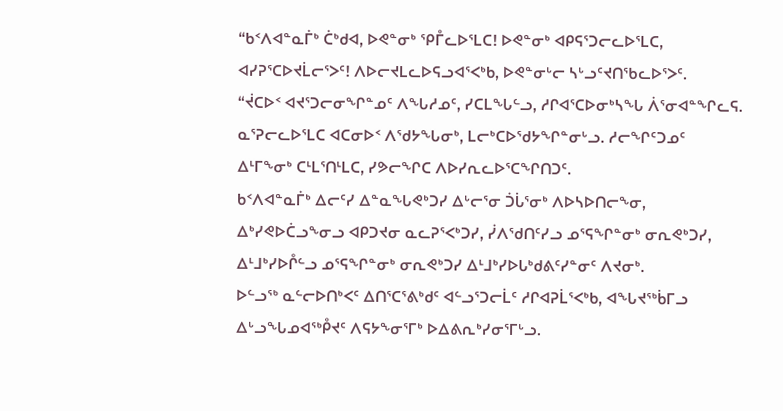“ᑲᑉᐱᐊᓐᓇᒦᒃ ᑖᒃᑯᐊ, ᐅᕙᓐᓂᒃ ᕿᒤᓚᐅᕐᒪᑕ! ᐅᕙᓐᓂᒃ ᐊᑭᕋᕐᑐᓕᓚᐅᕐᒪᑕ, ᐊᓯᕈᕐᑕᐅᔪᒫᓕᕐᐳᑦ! ᐱᐅᓕᔪᒪᓚᐅᕋᓗᐊᕐᐸᒃᑲ, ᐅᕙᓐᓂᒡᓕ ᓴᒡᓗᑦᔪᑎᖃᓚᐅᕐᐳᑦ.
“ᔫᑕᐅᑉ ᐊᔪᕐᑐᓕᓂᖏᓐᓄᑦ ᐱᖓᓱᓄᑦ, ᓯᑕᒪᖓᓪᓗ, ᓱᒋᐊᕐᑕᐅᓂᒃᓴᖓ ᐲᕐᓂᐊᓐᖏᓚᕋ. ᓇᕐᕈᓕᓚᐅᕐᒪᑕ ᐊᑕᓂᐅᑉ ᐱᖁᔭᖓᓂᒃ, ᒪᓕᒃᑕᐅᖁᔭᖏᓐᓂᒡᓗ. ᓱᓕᖏᑦᑐᓄᑦ ᐃᒻᒥᖕᓂᒃ ᑕᒻᒪᕐᑎᒻᒪᑕ, ᓯᕗᓕᖏᑕ ᐱᐅᓯᕆᓚᐅᕐᑕᖏᑎᑐᑦ.
ᑲᑉᐱᐊᓐᓇᒦᒃ ᐃᓕᑦᓯ ᐃᓐᓇᖓᕙᒃᑐᓯ ᐃᒡᓕᕐᓂ ᑑᒑᕐᓂᒃ ᐱᐅᓴᐅᑎᓕᖕᓂ, ᐃᒃᓯᕙᐅᑖᓗᖕᓂᓗ ᐊᑭᑐᔪᓂ ᓇᓚᕈᕐᐸᒃᑐᓯ, ᓰᐱᖁᑎᑦᓯᓗ ᓄᕐᕋᖏᓐᓂᒃ ᓂᕆᕙᒃᑐᓯ, ᐃᒻᒧᒃᓯᐅᒊᓪᓗ ᓄᕐᕋᖏᓐᓂᒃ ᓂᕆᕙᒃᑐᓯ ᐃᒻᒧᒃᓯᐅᒐᒃᑯᕕᑦᓯᓐᓂᑦ ᐱᔪᓂᒃ.
ᐅᓪᓗᖅ ᓇᓪᓕᐅᑎᒃᐸᑦ ᐃᑎᕐᑕᕐᕕᒃᑯᑦ ᐊᓪᓗᕐᑐᓕᒫᑦ ᓱᒋᐊᕈᒫᕐᐸᒃᑲ, ᐊᖓᔪᖅᑳᒥᓗ ᐃᒡᓗᖓᓄᐊᖅᑬᔪᑦ ᐱᕋᔭᖕᓂᕐᒥᒃ ᐅᐃᕕᕆᒃᓯᓂᕐᒥᒡᓗ.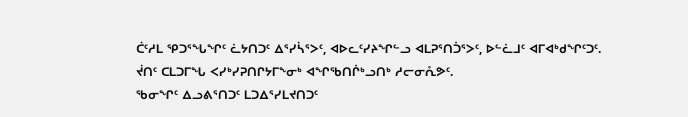ᑖᑦᓱᒪ ᕿᑐᕐᖓᖏᑦ ᓛᔭᑎᑐᑦ ᐃᕐᓯᓵᕐᐳᑦ, ᐊᐅᓚᑦᓯᔨᖏᓪᓗ ᐊᒪᕈᕐᑎᑑᕐᐳᑦ, ᐅᓪᓛᒧᑦ ᐊᒥᐊᒃᑯᖏᑦᑐᑦ.
ᔫᑎᑦ ᑕᒪᑐᒥᖓ ᐸᓯᒃᓯᕈᑎᒋᔭᒥᖕᓂᒃ ᐊᖏᖃᑎᒌᒃᓗᑎᒃ ᓱᓕᓂᕅᕗᑦ.
ᖃᓂᖏᑦ ᐃᓗᕕᕐᑎᑐᑦ ᒪᑐᐃᕐᓯᒪᔪᑎᑐᑦ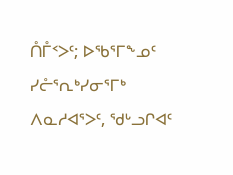ᑍᒤᑉᐳᑦ; ᐅᖃᕐᒥᖕᓄᑦ ᓯᓔᕐᕆᒃᓯᓂᕐᒥᒃ ᐱᓇᓱᐊᕐᐳᑦ, ᖁᒡᓗᒋᐊᑦ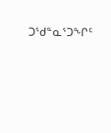ᑐᖁᓐᓇᕐᑐᖏᑦ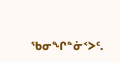ᖃᓂᖏᓐᓃᑉᐳᑦ.